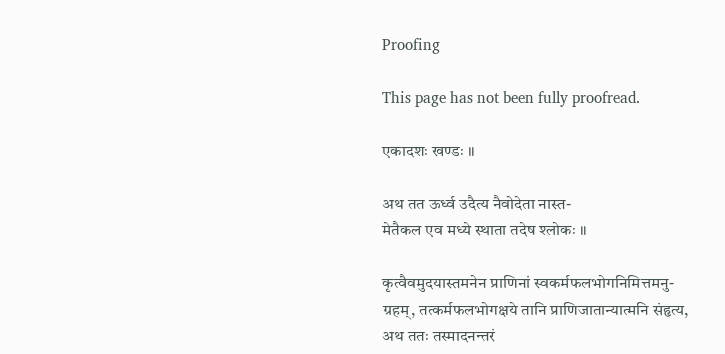Proofing

This page has not been fully proofread.

एकादशः खण्डः ॥

अथ तत ऊर्ध्व उदैत्य नैवोदेता नास्त-
मेतैकल एव मध्ये स्थाता तदेष श्लोकः ॥

कृत्वैवमुदयास्तमनेन प्राणिनां स्वकर्मफलभोगनिमित्तमनु-
ग्रहम्, तत्कर्मफलभोगक्षये तानि प्राणिजातान्यात्मनि संहृत्य,
अथ ततः तस्मादनन्तरं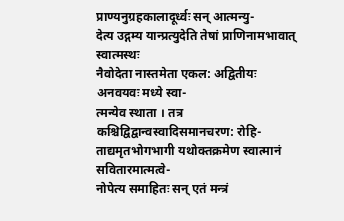प्राण्यनुग्रहकालादूर्ध्वः सन् आत्मन्यु-
देत्य उद्गम्य यान्प्रत्युदेति तेषां प्राणिनामभावात् स्वात्मस्थः
नैवोदेता नास्तमेता एकल: अद्वितीयः अनवयवः मध्ये स्वा-
त्मन्येव स्थाता । तत्र कश्चिद्विद्वान्वस्वादिसमानचरण: रोहि-
ताद्यमृतभोगभागी यथोक्तक्रमेण स्वात्मानं सवितारमात्मत्वे-
नोपेत्य समाहितः सन् एतं मन्त्रं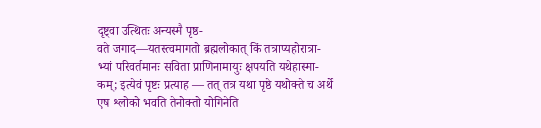दृष्ट्वा उत्थितः अन्यस्मै पृष्ठ-
वते जगाद—यतस्त्वमागतो ब्रह्मलोकात् किं तत्राप्यहोरात्रा-
भ्यां परिवर्तमानः सविता प्राणिनामायुः क्षपयति यथेहास्मा-
कम्; इत्येवं पृष्टः प्रत्याह — तत् तत्र यथा पृष्ठे यथोक्ते च अर्थे
एष श्लोको भवति तेनोक्तो योगिनेति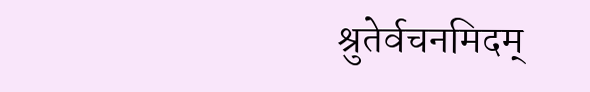श्रुतेर्वचनमिदम्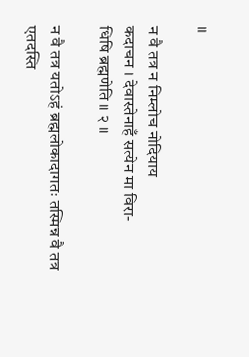॥

न वै तत्र न निम्लोच नोदियाय
कदाचन । देवास्तेनाहँ सत्येन मा विरा-
धिषि ब्रह्मणेति ॥ २ ॥

न वै तत्र यतोऽहं ब्रह्मलोकादागतः तस्मिन्न वै तत्र एतदस्ति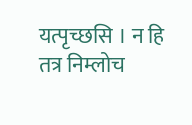यत्पृच्छसि । न हि तत्र निम्लोच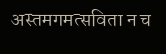अस्तमगमत्सविता न च